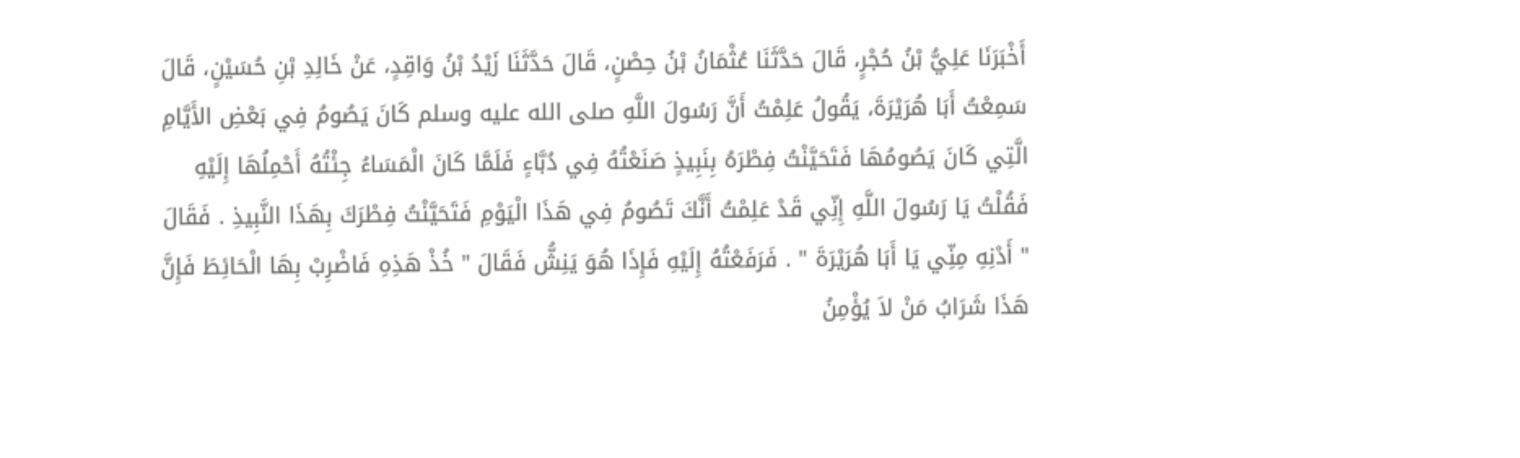أَخْبَرَنَا عَلِيُّ بْنُ حُجْرٍ، قَالَ حَدَّثَنَا عُثْمَانُ بْنُ حِصْنٍ، قَالَ حَدَّثَنَا زَيْدُ بْنُ وَاقِدٍ، عَنْ خَالِدِ بْنِ حُسَيْنٍ، قَالَ سَمِعْتُ أَبَا هُرَيْرَةَ، يَقُولُ عَلِمْتُ أَنَّ رَسُولَ اللَّهِ صلى الله عليه وسلم كَانَ يَصُومُ فِي بَعْضِ الأَيَّامِ الَّتِي كَانَ يَصُومُهَا فَتَحَيَّنْتُ فِطْرَهُ بِنَبِيذٍ صَنَعْتُهُ فِي دُبَّاءٍ فَلَمَّا كَانَ الْمَسَاءُ جِئْتُهُ أَحْمِلُهَا إِلَيْهِ فَقُلْتُ يَا رَسُولَ اللَّهِ إِنِّي قَدْ عَلِمْتُ أَنَّكَ تَصُومُ فِي هَذَا الْيَوْمِ فَتَحَيَّنْتُ فِطْرَكَ بِهَذَا النَّبِيذِ . فَقَالَ " أَدْنِهِ مِنِّي يَا أَبَا هُرَيْرَةَ " . فَرَفَعْتُهُ إِلَيْهِ فَإِذَا هُوَ يَنِشُّ فَقَالَ " خُذْ هَذِهِ فَاضْرِبْ بِهَا الْحَائِطَ فَإِنَّ هَذَا شَرَابُ مَنْ لاَ يُؤْمِنُ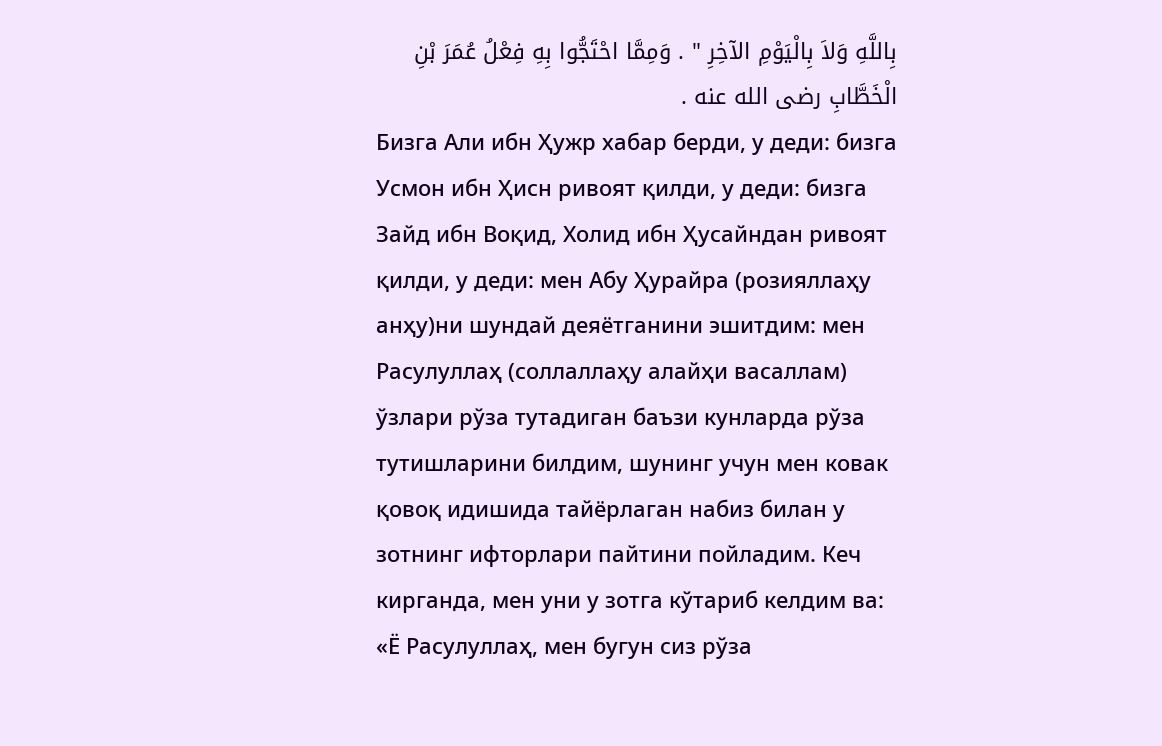بِاللَّهِ وَلاَ بِالْيَوْمِ الآخِرِ " . وَمِمَّا احْتَجُّوا بِهِ فِعْلُ عُمَرَ بْنِ الْخَطَّابِ رضى الله عنه .
Бизга Али ибн Ҳужр хабар берди, у деди: бизга Усмон ибн Ҳисн ривоят қилди, у деди: бизга Зайд ибн Воқид, Холид ибн Ҳусайндан ривоят қилди, у деди: мен Абу Ҳурайра (розияллаҳу анҳу)ни шундай деяётганини эшитдим: мен Расулуллаҳ (соллаллаҳу алайҳи васаллам) ўзлари рўза тутадиган баъзи кунларда рўза тутишларини билдим, шунинг учун мен ковак қовоқ идишида тайёрлаган набиз билан у зотнинг ифторлари пайтини пойладим. Кеч кирганда, мен уни у зотга кўтариб келдим ва: «Ё Расулуллаҳ, мен бугун сиз рўза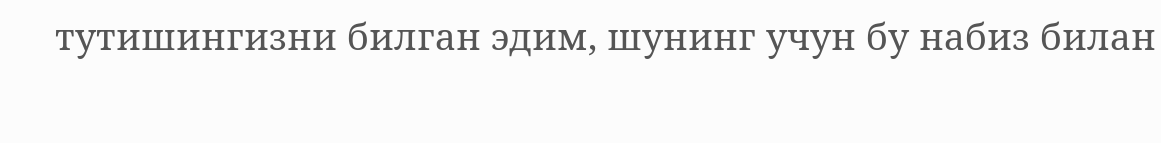тутишингизни билган эдим, шунинг учун бу набиз билан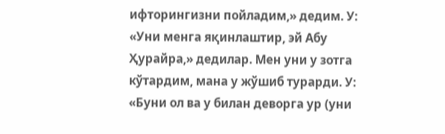ифторингизни пойладим,» дедим. У: «Уни менга яқинлаштир, эй Абу Ҳурайра,» дедилар. Мен уни у зотга кўтардим, мана у жўшиб турарди. У: «Буни ол ва у билан деворга ур (уни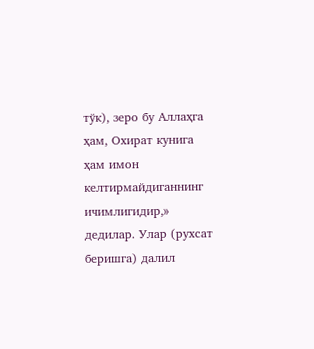тўк), зеро бу Аллаҳга ҳам, Охират кунига ҳам имон келтирмайдиганнинг ичимлигидир,» дедилар. Улар (рухсат беришга) далил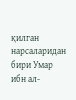қилган нарсаларидан бири Умар ибн ал-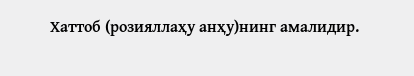Хаттоб (розияллаҳу анҳу)нинг амалидир.